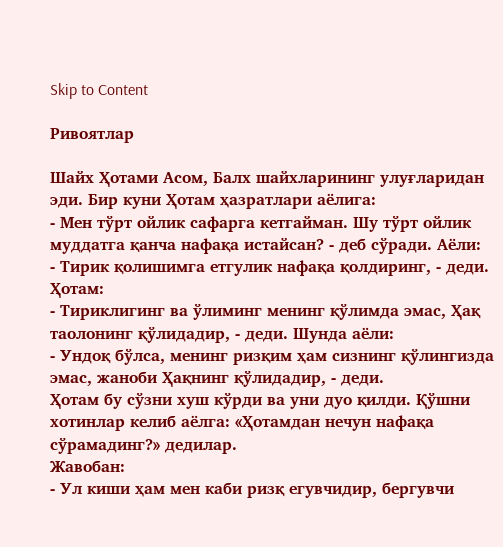Skip to Content

Ривоятлар

Шайх Ҳотами Асом, Балх шайхларининг улуғларидан эди. Бир куни Ҳотам ҳазратлари аёлига:
- Мен тўрт ойлик сафарга кетгайман. Шу тўрт ойлик муддатга қанча нафақа истайсан? - деб сўради. Аёли:
- Тирик қолишимга етгулик нафақа қолдиринг, - деди. Ҳотам:
- Тириклигинг ва ўлиминг менинг қўлимда эмас, Ҳақ таолонинг қўлидадир, - деди. Шунда аёли:
- Ундоқ бўлса, менинг ризқим ҳам сизнинг қўлингизда эмас, жаноби Ҳақнинг қўлидадир, - деди.
Ҳотам бу сўзни хуш кўрди ва уни дуо қилди. Қўшни хотинлар келиб аёлга: «Ҳотамдан нечун нафақа сўрамадинг?» дедилар.
Жавобан:
- Ул киши ҳам мен каби ризқ егувчидир, бергувчи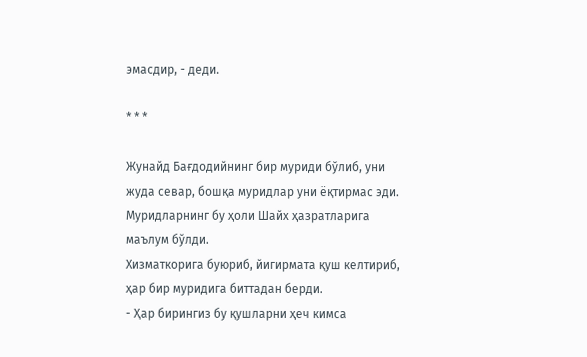эмасдир, - деди.

* * *

Жунайд Бағдодийнинг бир муриди бўлиб, уни жуда севар, бошқа муридлар уни ёқтирмас эди. Муридларнинг бу ҳоли Шайх ҳазратларига маълум бўлди.
Хизматкорига буюриб, йигирмата қуш келтириб, ҳар бир муридига биттадан берди.
- Ҳар бирингиз бу қушларни ҳеч кимса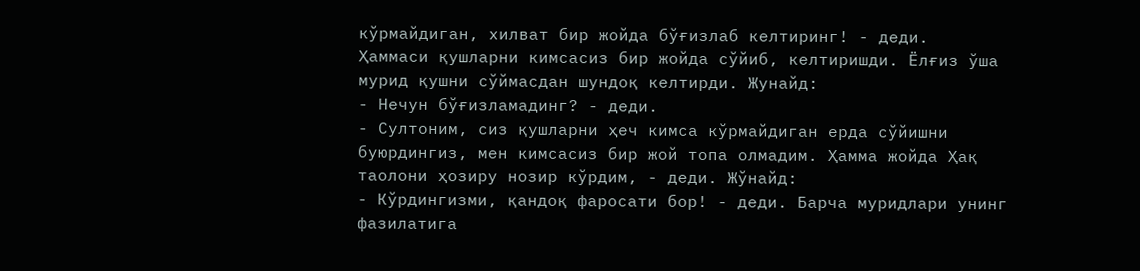кўрмайдиган, хилват бир жойда бўғизлаб келтиринг! - деди.
Ҳаммаси қушларни кимсасиз бир жойда сўйиб, келтиришди. Ёлғиз ўша мурид қушни сўймасдан шундоқ келтирди. Жунайд:
- Нечун бўғизламадинг? - деди.
- Султоним, сиз қушларни ҳеч кимса кўрмайдиган ерда сўйишни буюрдингиз, мен кимсасиз бир жой топа олмадим. Ҳамма жойда Ҳақ таолони ҳозиру нозир кўрдим, - деди. Жўнайд:
- Кўрдингизми, қандоқ фаросати бор! - деди. Барча муридлари унинг фазилатига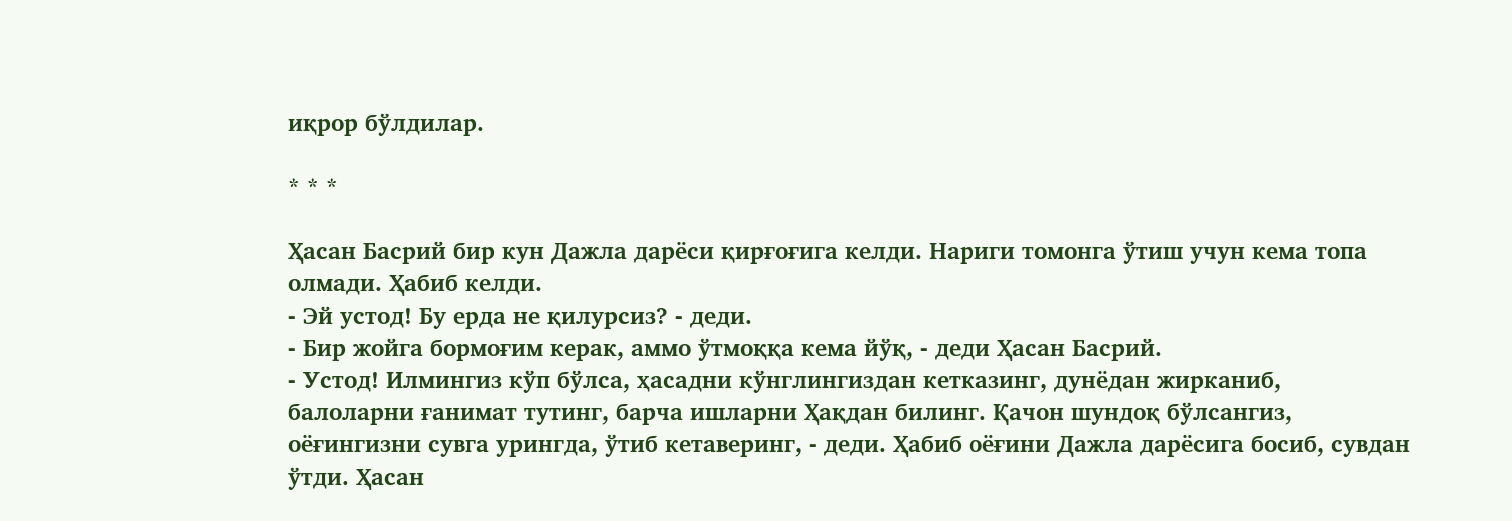иқрор бўлдилар.

* * *

Ҳасан Басрий бир кун Дажла дарёси қирғоғига келди. Нариги томонга ўтиш учун кема топа олмади. Ҳабиб келди.
- Эй устод! Бу ерда не қилурсиз? - деди.
- Бир жойга бормоғим керак, аммо ўтмоққа кема йўқ, - деди Ҳасан Басрий.
- Устод! Илмингиз кўп бўлса, ҳасадни кўнглингиздан кетказинг, дунёдан жирканиб, балоларни ғанимат тутинг, барча ишларни Ҳақдан билинг. Қачон шундоқ бўлсангиз, оёғингизни сувга урингда, ўтиб кетаверинг, - деди. Ҳабиб оёғини Дажла дарёсига босиб, сувдан ўтди. Ҳасан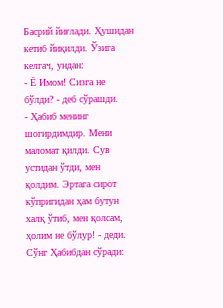Басрий йиғлади. Ҳушидан кетиб йиқилди. Ўзига келгач, ундан:
- Ё Имом! Сизга не бўлди? - деб сўрашди.
- Ҳабиб менинг шогирдимдир. Мени маломат қилди. Сув устидан ўтди, мен қолдим. Эртага сирот кўпригидан ҳам бутун халқ ўтиб, мен қолсам, ҳолим не бўлур! - деди. Сўнг Ҳабибдан сўради: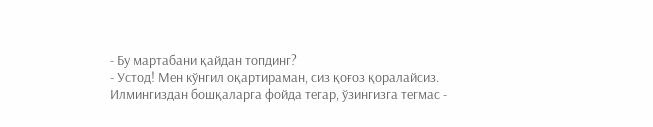- Бу мартабани қайдан топдинг?
- Устод! Мен кўнгил оқартираман, сиз қоғоз қоралайсиз. Илмингиздан бошқаларга фойда тегар, ўзингизга тегмас -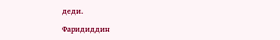деди.

Фаридиддин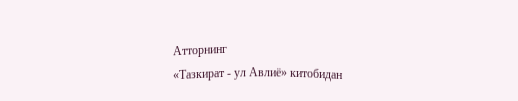Атторнинг
«Тазкират - ул Авлиё» китобидан